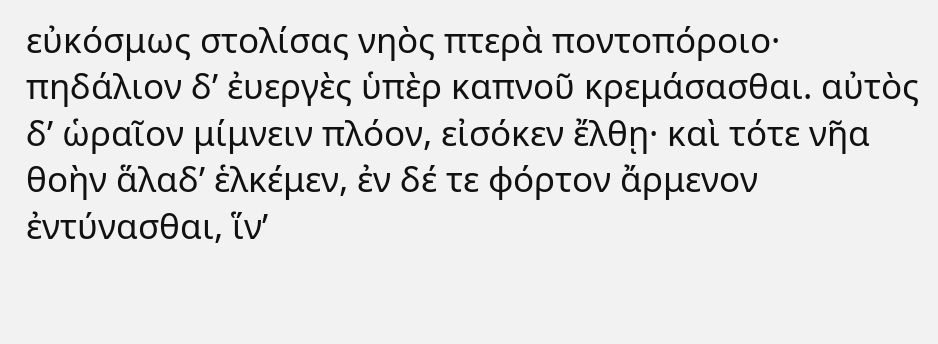εὐκόσμως στολίσας νηὸς πτερὰ ποντοπόροιο· πηδάλιον δʼ ἐυεργὲς ὑπὲρ καπνοῦ κρεμάσασθαι. αὐτὸς δʼ ὡραῖον μίμνειν πλόον, εἰσόκεν ἔλθῃ· καὶ τότε νῆα θοὴν ἅλαδʼ ἑλκέμεν, ἐν δέ τε φόρτον ἄρμενον ἐντύνασθαι, ἵνʼ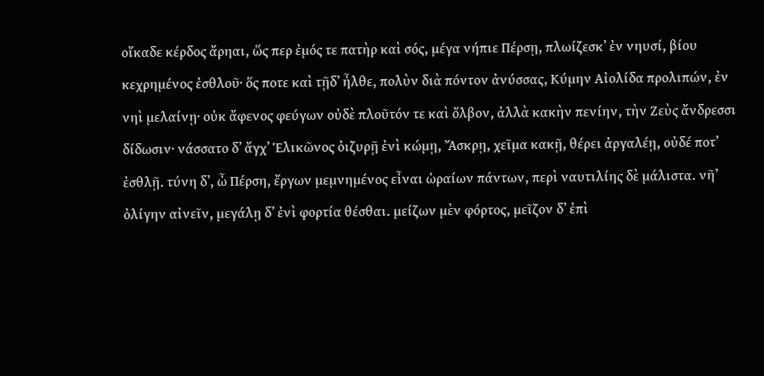οἴκαδε κέρδος ἄρηαι, ὥς περ ἐμός τε πατὴρ καὶ σός, μέγα νήπιε Πέρσῃ, πλωίζεσκʼ ἐν νηυσί, βίου κεχρημένος ἐσθλοῦ· ὅς ποτε καὶ τῇδʼ ἦλθε, πολὺν διὰ πόντον ἀνύσσας, Κύμην Αἰολίδα προλιπών, ἐν νηὶ μελαίνῃ· οὐκ ἄφενος φεύγων οὐδὲ πλοῦτόν τε καὶ ὄλβον, ἀλλὰ κακὴν πενίην, τὴν Ζεὺς ἄνδρεσσι δίδωσιν· νάσσατο δʼ ἄγχʼ Ἑλικῶνος ὀιζυρῇ ἐνὶ κώμῃ, Ἄσκρῃ, χεῖμα κακῇ, θέρει ἀργαλέῃ, οὐδέ ποτʼ ἐσθλῇ. τύνη δʼ, ὦ Πέρση, ἔργων μεμνημένος εἶναι ὡραίων πάντων, περὶ ναυτιλίης δὲ μάλιστα. νῆʼ ὀλίγην αἰνεῖν, μεγάλῃ δʼ ἐνὶ φορτία θέσθαι. μείζων μὲν φόρτος, μεῖζον δʼ ἐπὶ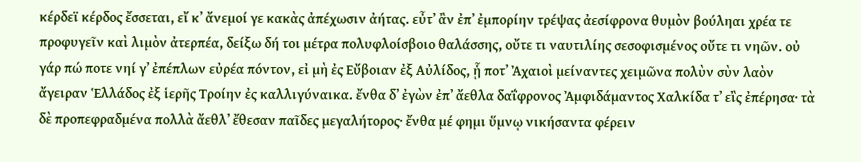κέρδεϊ κέρδος ἔσσεται, εἴ κʼ ἄνεμοί γε κακὰς ἀπέχωσιν ἀήτας. εὖτʼ ἂν ἐπʼ ἐμπορίην τρέψας ἀεσίφρονα θυμὸν βούληαι χρέα τε προφυγεῖν καὶ λιμὸν ἀτερπέα, δείξω δή τοι μέτρα πολυφλοίσβοιο θαλάσσης, οὔτε τι ναυτιλίης σεσοφισμένος οὔτε τι νηῶν. οὐ γάρ πώ ποτε νηί γʼ ἐπέπλων εὐρέα πόντον, εἰ μὴ ἐς Εὔβοιαν ἐξ Αὐλίδος, ᾗ ποτʼ Ἀχαιοὶ μείναντες χειμῶνα πολὺν σὺν λαὸν ἄγειραν Ἑλλάδος ἐξ ἱερῆς Τροίην ἐς καλλιγύναικα. ἔνθα δʼ ἐγὼν ἐπʼ ἄεθλα δαΐφρονος Ἀμφιδάμαντος Χαλκίδα τʼ εἲς ἐπέρησα· τὰ δὲ προπεφραδμένα πολλὰ ἄεθλʼ ἔθεσαν παῖδες μεγαλήτορος· ἔνθα μέ φημι ὕμνῳ νικήσαντα φέρειν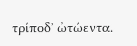τρίποδʼ ὠτώεντα.